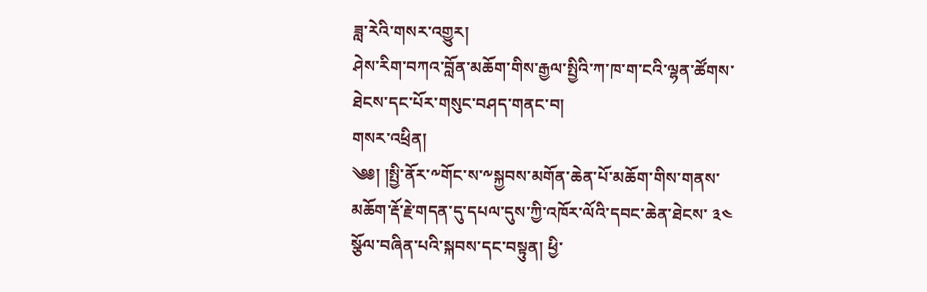ཟླ་རེའི་གསར་འགྱུར།
ཤེས་རིག་བཀའ་བློན་མཆོག་གིས་རྒྱལ་སྤྱིའི་ཀ་ཁ་ག་ངའི་ལྷན་ཚོགས་ཐེངས་དང་པོར་གསུང་བཤད་གནང་བ།
གསར་འཕྲིན།
༄༅། །སྤྱི་ནོར་༸གོང་ས་༸སྐྱབས་མགོན་ཆེན་པོ་མཆོག་གིས་གནས་མཆོག་རྡོ་རྗེ་གདན་དུ་དཔལ་དུས་ཀྱི་འཁོར་ལོའི་དབང་ཆེན་ཐེངས་ ༣༤ སྩོལ་བཞིན་པའི་སྐབས་དང་བསྟུན། ཕྱི་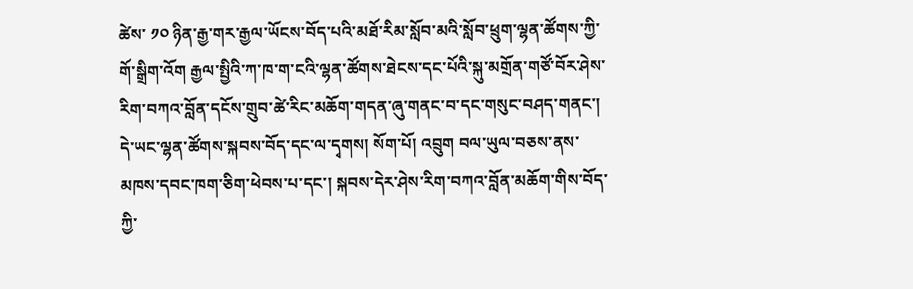ཚེས་ ༡༠ ཉིན་རྒྱ་གར་རྒྱལ་ཡོངས་བོད་པའི་མཐོ་རིམ་སློབ་མའི་སློབ་ཕྲུག་ལྷན་ཚོགས་ཀྱི་གོ་སྒྲིག་འོག རྒྱལ་སྤྱིའི་ཀ་ཁ་ག་ངའི་ལྷན་ཚོགས་ཐེངས་དང་པོའི་སྐུ་མགྲོན་གཙོ་བོར་ཤེས་རིག་བཀའ་བློན་དངོས་གྲུབ་ཚེ་རིང་མཆོག་གདན་ཞུ་གནང་བ་དང་གསུང་བཤད་གནང་།
དེ་ཡང་ལྷན་ཚོགས་སྐབས་བོད་དང་ལ་དྭགས། སོག་པོ། འབྲུག བལ་ཡུལ་བཅས་ནས་མཁས་དབང་ཁག་ཅིག་ཕེབས་པ་དང་། སྐབས་དེར་ཤེས་རིག་བཀའ་བློན་མཆོག་གིས་བོད་ཀྱི་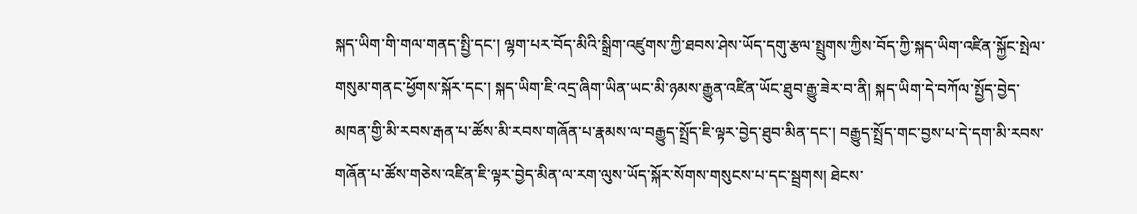སྐད་ཡིག་གི་གལ་གནད་སྤྱི་དང་། ལྷག་པར་བོད་མིའི་སྒྲིག་འཛུགས་ཀྱི་ཐབས་ཤེས་ཡོད་དགུ་རྩལ་སྤྲུགས་ཀྱིས་བོད་ཀྱི་སྐད་ཡིག་འཛིན་སྐྱོང་སྤེལ་གསུམ་གནང་ཕྱོགས་སྐོར་དང་། སྐད་ཡིག་ཇི་འདྲ་ཞིག་ཡིན་ཡང་མི་ཉམས་རྒྱུན་འཛིན་ཡོང་ཐུབ་རྒྱུ་ཟེར་བ་ནི། སྐད་ཡིག་དེ་བཀོལ་སྤྱོད་བྱེད་མཁན་གྱི་མི་རབས་རྒན་པ་ཚོས་མི་རབས་གཞོན་པ་རྣམས་ལ་བརྒྱུད་སྤྲོད་ཇི་ལྟར་བྱེད་ཐུབ་མིན་དང་། བརྒྱུད་སྤྲོད་གང་བྱས་པ་དེ་དག་མི་རབས་གཞོན་པ་ཚོས་གཅེས་འཛིན་ཇི་ལྟར་བྱེད་མིན་ལ་རག་ལུས་ཡོད་སྐོར་སོགས་གསུངས་པ་དང་སྦྲགས། ཐེངས་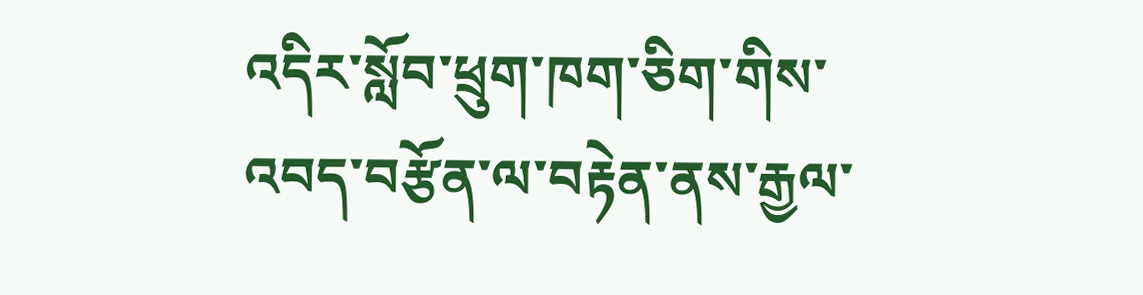འདིར་སློབ་ཕྲུག་ཁག་ཅིག་གིས་འབད་བརྩོན་ལ་བརྟེན་ནས་རྒྱལ་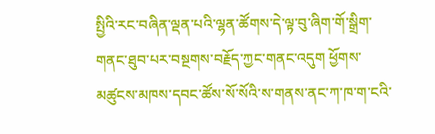སྤྱིའི་རང་བཞིན་ལྡན་པའི་ལྷན་ཚོགས་དེ་ལྟ་བུ་ཞིག་གོ་སྒྲིག་གནང་ཐུབ་པར་བསྔགས་བརྗོད་ཀྱང་གནང་འདུག ཕྱོགས་མཚུངས་མཁས་དབང་ཚོས་སོ་སོའི་ས་གནས་ནང་ཀ་ཁ་ག་ངའི་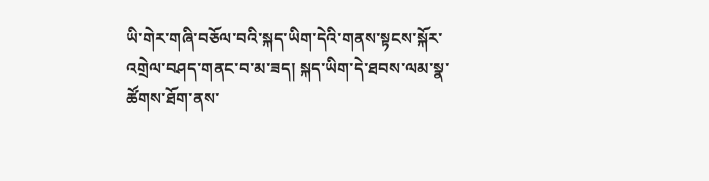ཡི་གེར་གཞི་བཅོལ་བའི་སྐད་ཡིག་དེའི་གནས་སྟངས་སྐོར་འགྲེལ་བཤད་གནང་བ་མ་ཟད། སྐད་ཡིག་དེ་ཐབས་ལམ་སྣ་ཚོགས་ཐོག་ནས་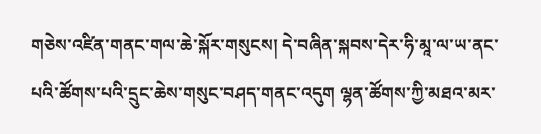གཅེས་འཛིན་གནང་གལ་ཆེ་སྐོར་གསུངས། དེ་བཞིན་སྐབས་དེར་ཧི་མཱ་ལ་ཡ་ནང་པའི་ཚོགས་པའི་དྲུང་ཆེས་གསུང་བཤད་གནང་འདུག ལྷན་ཚོགས་ཀྱི་མཐའ་མར་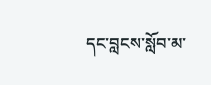དང་བླངས་སློབ་མ་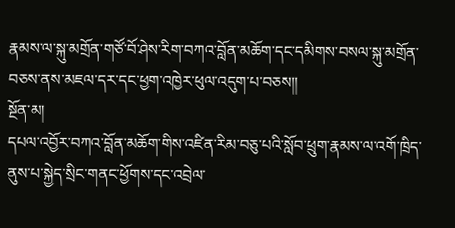རྣམས་ལ་སྐུ་མགྲོན་གཙོ་བོ་ཤེས་རིག་བཀའ་བློན་མཆོག་དང་དམིགས་བསལ་སྐུ་མགྲོན་བཅས་ནས་མཇལ་དར་དང་ཕྱག་འཁྱེར་ཕུལ་འདུག་པ་བཅས།།
སྔོན་མ།
དཔལ་འབྱོར་བཀའ་བློན་མཆོག་གིས་འཛིན་རིམ་བཅུ་པའི་སློབ་ཕྲུག་རྣམས་ལ་འགོ་ཁྲིད་ནུས་པ་སྐྱེད་སྲིང་གནང་ཕྱོགས་དང་འབྲེལ་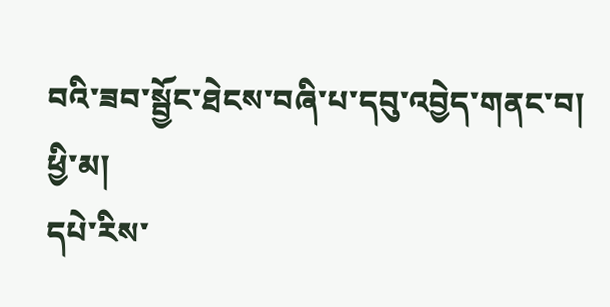བའི་ཟབ་སྦྱོང་ཐེངས་བཞི་པ་དབུ་འབྱེད་གནང་བ།
ཕྱི་མ།
དཔེ་རིས་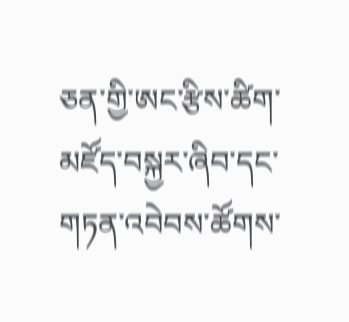ཅན་གྱི་ཨང་རྩིས་ཚིག་མཛོད་བསྐྱར་ཞིབ་དང་གཏན་འབེབས་ཚོགས་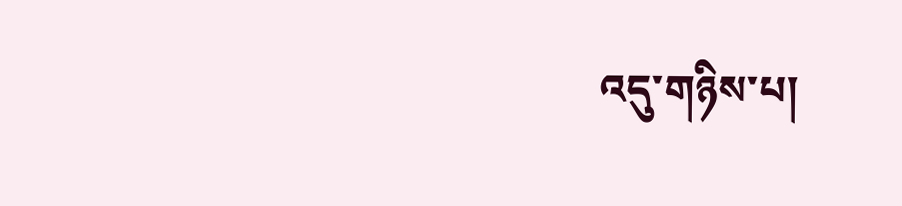འདུ་གཉིས་པ།